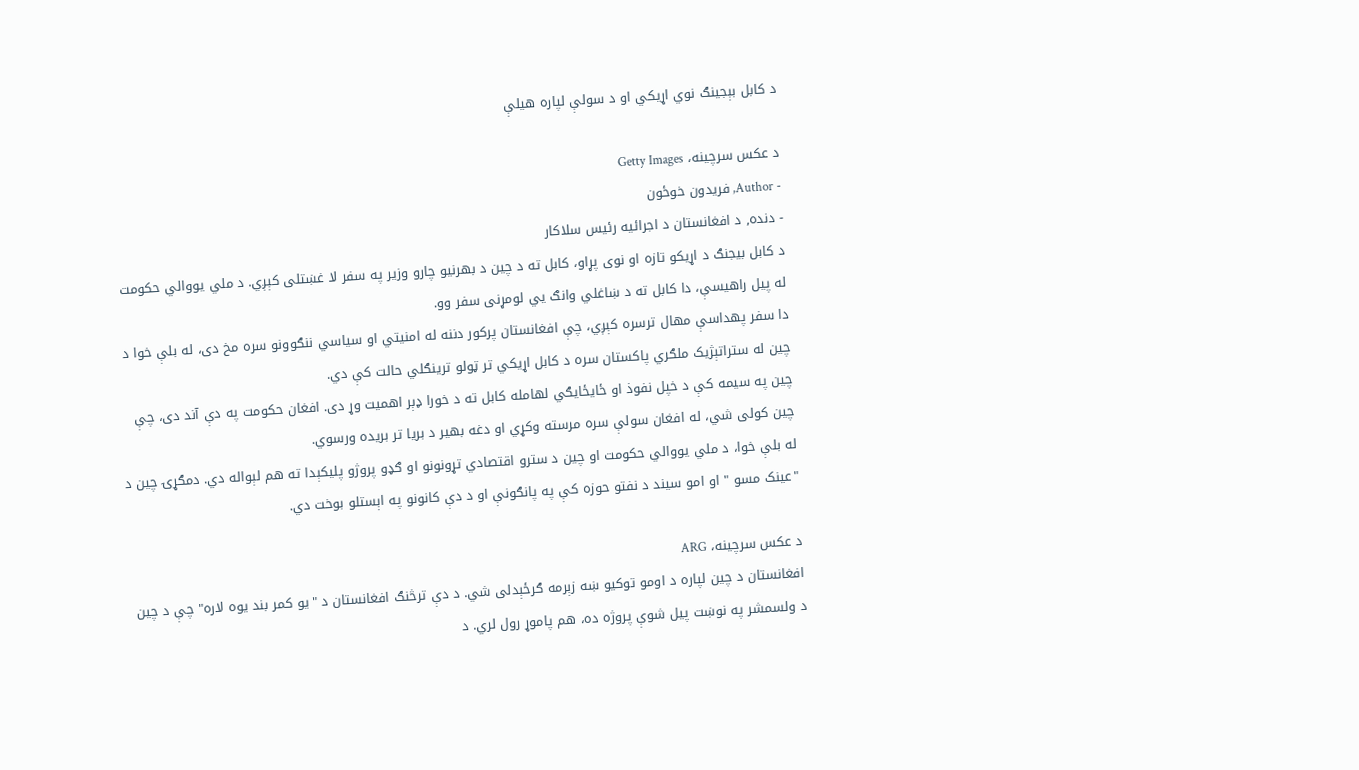د کابل بېجینګ نوي اړيکي او د سولې لپاره هيلې

د عکس سرچینه، Getty Images
- Author, فریدون خوځون
- دنده, د افغانستان د اجرائیه رئيس سلاکار
د کابل بیجنګ د اړیکو تازه او نوی پړاو، کابل ته د چین د بهرنیو چارو وزیر په سفر لا غښتلی کېږي. د ملي یووالي حکومت له پيل راهیسې، دا کابل ته د ښاغلي وانګ یي لومړنی سفر وو.
دا سفر پهداسې مهال ترسره کېږي، چې افغانستان پرکور دننه له امنیتي او سیاسي ننګوونو سره مخ دی، له بلې خوا د چین له ستراتېژیک ملګري پاکستان سره د کابل اړیکي تر ټولو ترینګلي حالت کې دي.
چین په سیمه کې د خپل نفوذ او ځایځایګي لهامله کابل ته د خورا ډېر اهمیت وړ دی. افغان حکومت په دې آند دی، چې چین کولی شي، له افغان سولې سره مرسته وکړي او دغه بهیر د بریا تر بریده ورسوي.
له بلې خوا، د ملي يووالي حکومت او چین د سترو اقتصادي تړونونو او ګډو پروژو پليکېدا ته هم لېواله دي. دمګړۍ چین د "عینک مسو " او امو سیند د نفتو حوزه کې په پانګونې او د دې کانونو په اېستلو بوخت دي.

د عکس سرچینه، ARG
افغانستان د چین لپاره د اومو توکیو ښه زېرمه ګرځېدلی شي. د دې ترڅنګ افغانستان د "یو کمر بند یوه لاره" چې د چین د ولسمشر په نوښت پیل شوې پروژه ده، هم پاموړ رول لري. د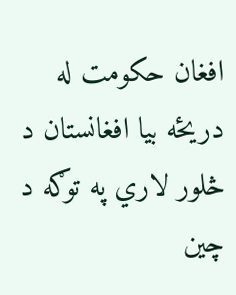افغان حکومت له دريځه بیا افغانستان د څلور لاري په توګه د چین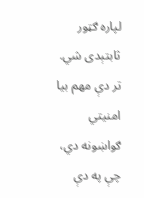لپاره ګټور ثابتېدی شي.
تر دې مهم بیا امنیتي ګواښونه دي، چې په دې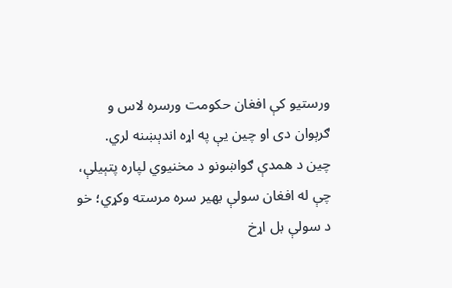ورستیو کې افغان حکومت ورسره لاس و ګرېوان دی او چین يې په اړه اندېښنه لري.
چین د همدې ګواښونو د مخنیوي لپاره پتېيلې، چې له افغان سولې بهیر سره مرسته وکړي؛ خو د سولې بل اړخ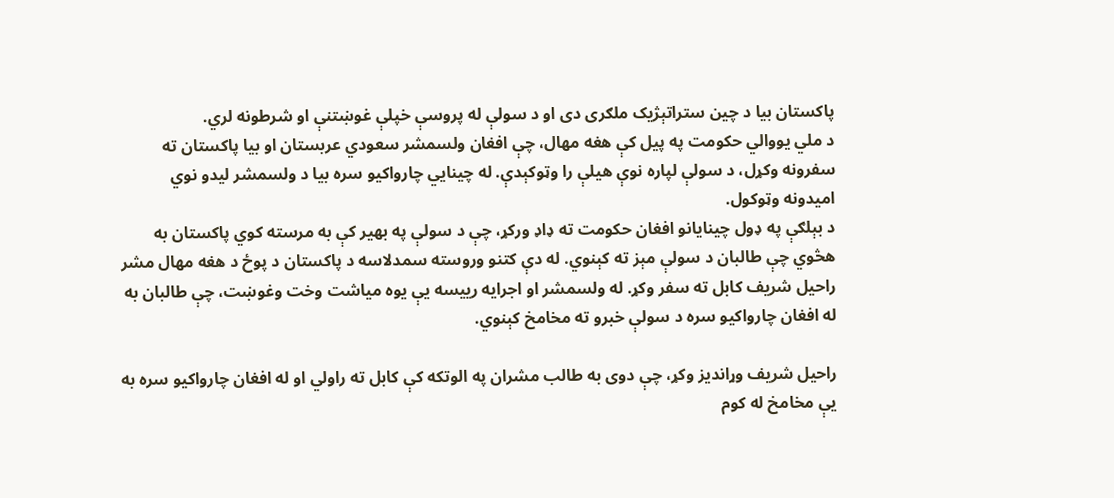پاکستان بیا د چین ستراتېژیک ملګری دی او د سولې له پروسې خپلې غوښتنې او شرطونه لري.
د ملي یووالي حکومت په پيل کې هغه مهال، چې افغان ولسمشر سعودي عربستان او بیا پاکستان ته سفرونه وکړل، د سولې لپاره نوې هیلې را وټوکېدې. له چینايي چارواکیو سره بیا د ولسمشر لیدو نوي امیدونه وټوکول.
د بېلګې په ډول چینایانو افغان حکومت ته ډاډ ورکړ، چې د سولې په بهیر کې به مرسته کوي پاکستان به هڅوي چې طالبان د سولې مېز ته کېنوي. له دې کتنو وروسته سمدلاسه د پاکستان د پوځ د هغه مهال مشر راحیل شریف کابل ته سفر وکړ. له ولسمشر او اجرايه رییسه یې یوه میاشت وخت وغوښت، چې طالبان به له افغان چارواکیو سره د سولې خبرو ته مخامخ کېنوي.

راحیل شریف وړاندیز وکړ، چې دوی به طالب مشران په الوتکه کې کابل ته راولي او له افغان چارواکیو سره به یې مخامخ له کوم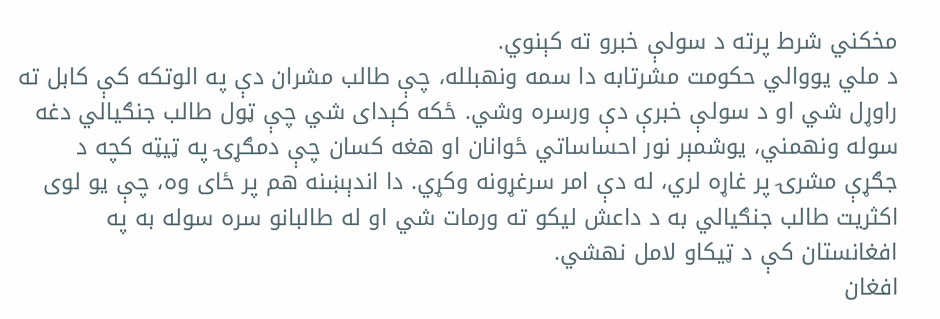مخکني شرط پرته د سولې خبرو ته کېنوي.
د ملي یووالي حکومت مشرتابه دا سمه ونهبلله، چې طالب مشران دې په الوتکه کې کابل ته راوړل شي او د سولې خبرې دې ورسره وشي. ځکه کېدای شي چې ټول طالب جنګیالي دغه سوله ونهمني، یوشمېر نور احساساتي ځوانان او هغه کسان چې دمګړۍ په ټيټه کچه د جګړې مشرۍ پر غاړه لري، له دې امر سرغړونه وکړي. دا اندېښنه هم پر ځای وه، چې یو لوی اکثریت طالب جنګیالي به د داعش لیکو ته ورمات شي او له طالبانو سره سوله به په افغانستان کې د ټيکاو لامل نهشي.
افغان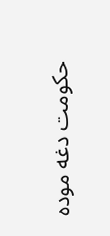حکومت دغه موده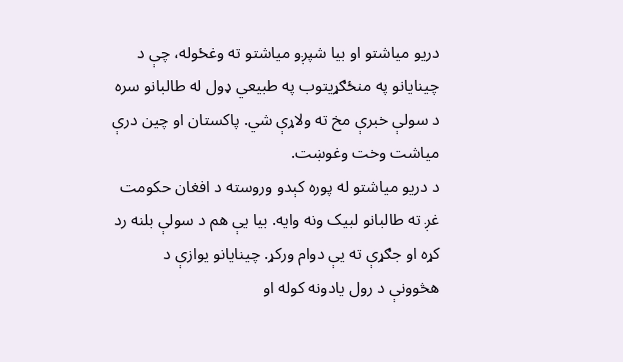دریو میاشتو او بیا شپږو میاشتو ته وغځوله، چې د چینایانو په منځګړیتوب په طبیعي ډول له طالبانو سره د سولې خبرې مخ ته ولاړې شي. پاکستان او چین درې میاشت وخت وغوښت.
د دریو میاشتو له پوره کېدو وروسته د افغان حکومت غږ ته طالبانو لبیک ونه وایه. بیا یې هم د سولې بلنه رد کړه او جګړې ته یې دوام ورکړ. چینایانو یوازې د هڅوونې د رول یادونه کوله او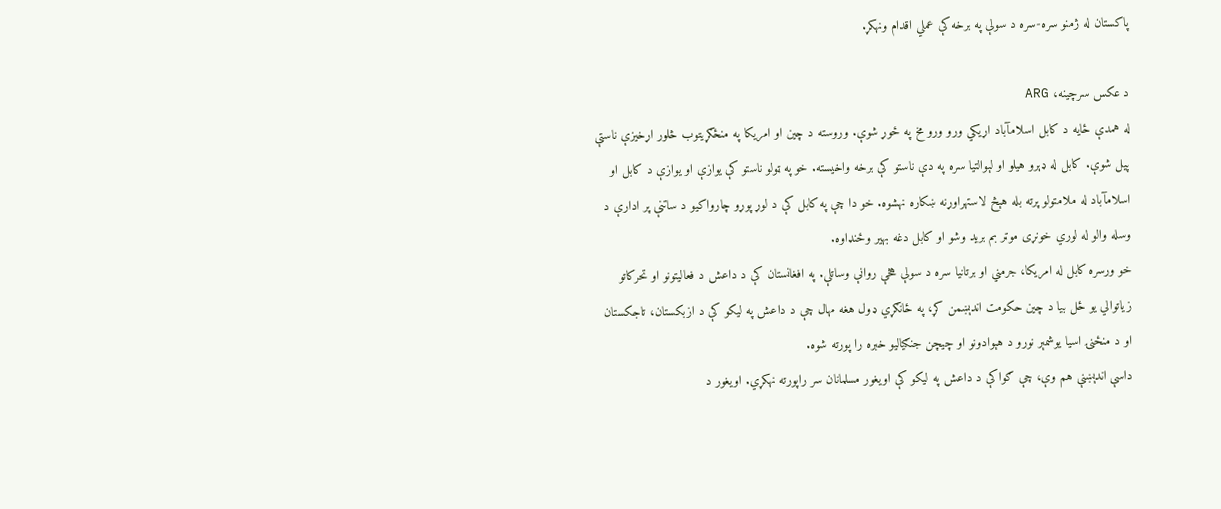پاکستان له ژمنو سره-سره د سولې په برخه کې عملي اقدام ونهکړ.

د عکس سرچینه، ARG
له همدې ځایه د کابل اسلامآباد اړیکي ورو ورو مخ په ځوړ شوې. وروسته د چین او امریکا په منځګړیتوب څلور اړخیزې ناستې پيل شوې. کابل له ډېرو هیلو او لېوالتیا سره په دې ناستو کې برخه واخیسته. خو په ټولو ناستو کې یوازې او یوازې د کابل او اسلامآباد له ملامتولو پرته بله هېڅ لاستهراوړنه ښکاره نهشوه. خو دا چې په کابل کې د لوړ پوړو چارواکیو د ساتنې پر ادارې د وسله والو له لوري خونړی موټر بم برید وشو او کابل دغه بهیر وځنډاوه.
خو ورسره کابل له امریکا، جرمني او برتانیا سره د سولې هڅې روانې وساتلې. په افغانستان کې د داعش د فعالیتونو او تحرکاتو زیاتوالي یو ځل بیا د چین حکومت اندېښمن کړ، په ځانګړي ډول هغه مهال چې د داعش په لیکو کې د ازبکستان، تاجکستان او د منځنۍ اسیا یوشمېر نورو د هېوادونو او چیچن جنګیالیو خبره را پورته شوه.
داسې اندېښنې هم وې، چې ګواکې د داعش په لیکو کې اویغور مسلمانان سر راپورته نهکړي. اویغور د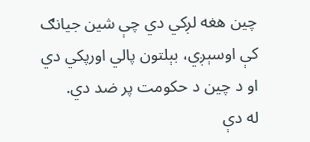چین هغه لږکي دي چې شین جیانګ کې اوسېږي، بېلتون پالي اورپکي دي او د چین د حکومت پر ضد دي.
له دې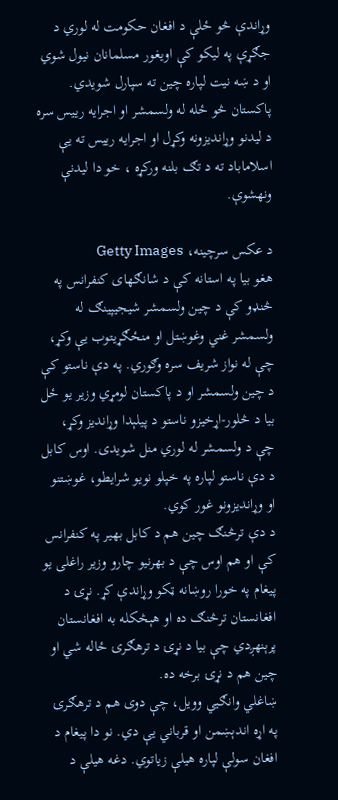وړاندې څو ځلې د افغان حکومت له لوري د جګړې په لیکو کې اویغور مسلمانان نیول شوي او د ښه نیت لپاره چین ته سپارل شويدي.
پاکستان څو ځله له ولسمشر او اجرایه ریيس سره د لیدنو وړاندیزونه وکړل او اجرايه ریيس ته یې اسلاماباد ته د تګ بلنه ورکړه ، خو دا لیدنې ونهشوې.

د عکس سرچینه، Getty Images
هغو بیا په استانه کې د شانګهای کنفرانس په څنډو کې د چین ولسمشر شيجيپینګ له ولسمشر غني وغوښتل او منځګړیتوب یې وکړ، چې له نواز شریف سره وګوري. په دې ناستو کې د چین ولسمشر او د پاکستان لومړي وزیر یو ځل بیا د څلور-اړخیزو ناستو د پيلېدا وړاندیز وکړ، چې د ولسمشر له لوري منل شویدی. اوس کابل د دې ناستو لپاره په خپلو نویو شرایطو، غوښتنو او وړاندیزونو غور کوي.
د دې ترڅنګ چین هم د کابل بهیر په کنفرانس کې او هم اوس چې د بهرنیو چارو وزیر راغلی یو پيغام په خورا روښانه ټکو وړاندې کړ. نړۍ د افغانستان ترڅنګ ده او هېڅکله به افغانستان پرېنهږدي چې بیا د نړۍ د ترهګرۍ ځاله شي او چین هم د نړۍ برخه ده.
ښاغلي وانګيي وویل، چې دوی هم د ترهګرۍ په اړه اندېښمن او قرباني یې دي. نو دا پيغام د افغان سولې لپاره هیلې زیاتوي. دغه هیلې د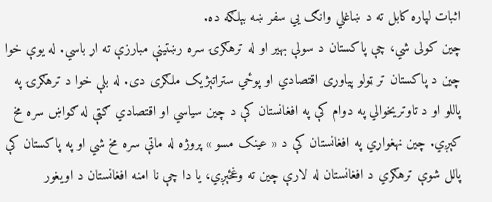اثبات لپاره کابل ته د ښاغلي وانګ يي سفر ښه بېلګه ده.
چین کولی شي، چې پاکستان د سولې بهیر او له ترهګرۍ سره رښتینې مبارزې ته اړ باسي. له یوې خوا چین د پاکستان تر ټولو پياوړی اقتصادي او پوځي ستراتېژیک ملګری دی. له بلې خوا د ترهګرۍ په پاللو او د تاوتریخوالي په دوام کې په افغانستان کې د چین سیاسي او اقتصادي ګټې له ګواښ سره مخ کېږي. چین نهغواړي په افغانستان کې د « عینک مسو » پروژه له ماتې سره مخ شي او په پاکستان کې پالل شوې ترهګري د افغانستان له لارې چین ته وغځېږي، یا دا چې نا امنه افغانستان د اویغور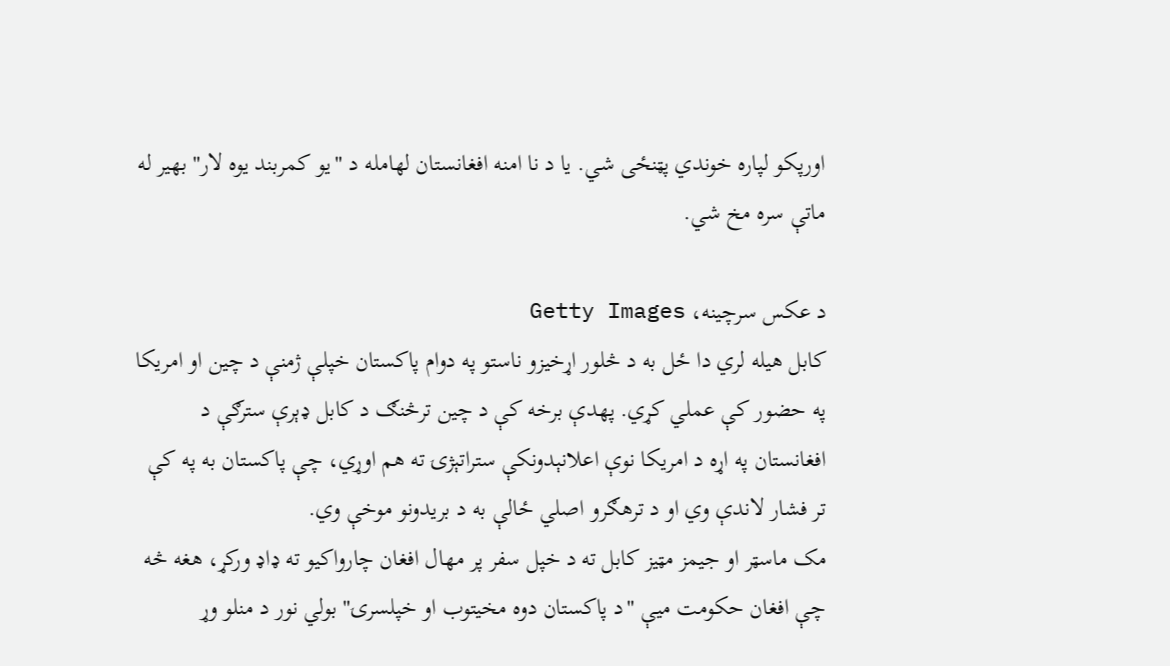اورپکو لپاره خوندي پټنځی شي. یا د نا امنه افغانستان لهامله د "یو کمربند یوه لار" بهیر له ماتې سره مخ شي.

د عکس سرچینه، Getty Images
کابل هیله لري دا ځل به د څلور اړخیزو ناستو په دوام پاکستان خپلې ژمنې د چین او امریکا په حضور کې عملي کړي. پهدې برخه کې د چین ترڅنګ د کابل ډېرې سترګې د افغانستان په اړه د امریکا نوې اعلانېدونکې ستراتېژۍ ته هم اوړي، چې پاکستان به په کې تر فشار لاندې وي او د ترهګرو اصلي ځالې به د بریدونو موخې وي.
مک ماسټر او جیمز مټیز کابل ته د خپل سفر پر مهال افغان چارواکیو ته ډاډ ورکړ، هغه څه چې افغان حکومت میې "د پاکستان دوه مخیتوب او خپلسرۍ" بولي نور د منلو وړ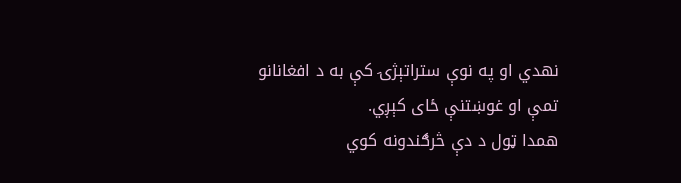نهدي او په نوې ستراتېژۍ کې به د افغانانو تمې او غوښتنې ځای کېږي.
همدا ټول د دې څرګندونه کوي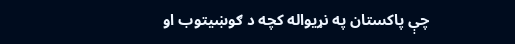چې پاکستان په نړیواله کچه د ګوښیتوب او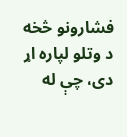فشارونو څخه د وتلو لپاره اړ دی، چې له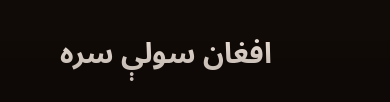افغان سولې سره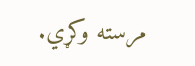مرسته وکړي.